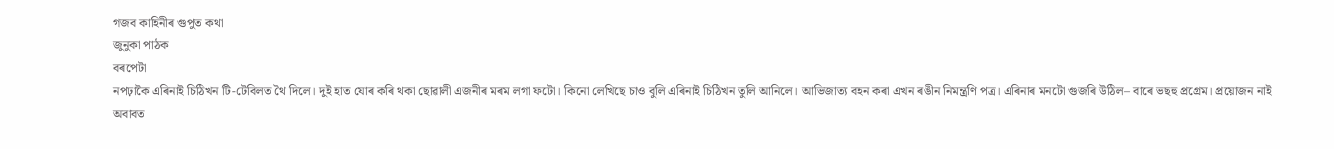গজব কাহিনীৰ গুপুত কথা
জুনুকা পাঠক
বৰপেটা
নপঢ়াকৈ এৰিনাই চিঠিখন টি-টেবিলত থৈ দিলে। দুই হাত যোৰ কৰি থকা ছোৱালী এজনীৰ মৰম লগা ফটো। কিনো লেখিছে চাও বুলি এৰিনাই চিঠিখন তুলি আনিলে। আভিজাত্য বহন কৰা এখন ৰঙীন নিমন্ত্ৰণি পত্ৰ। এৰিনাৰ মনটো গুজৰি উঠিল– বাৰে ভছহু প্ৰগ্ৰেম। প্ৰয়োজন নাই অবাবত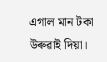এগাল মান টকা উৰুৱাই দিয়া।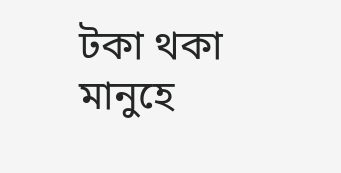টকা থকা মানুহে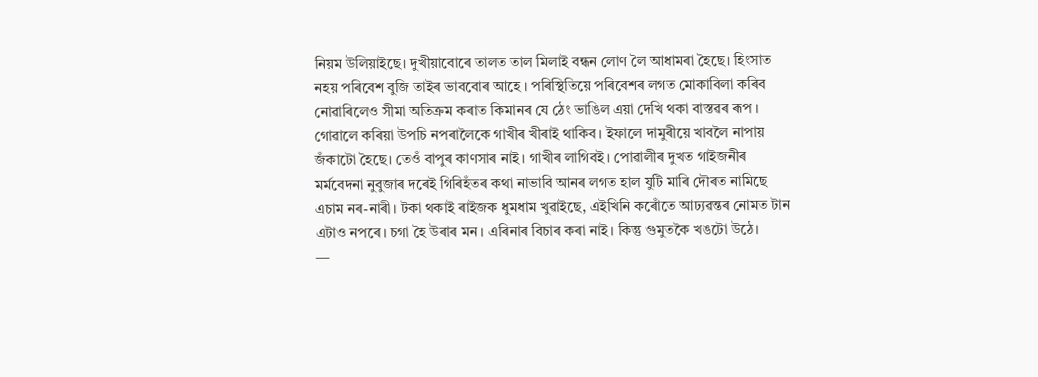নিয়ম উলিয়াইছে। দুখীয়াবোৰে তালত তাল মিলাই বন্ধন লোণ লৈ আধামৰা হৈছে। হিংসাত নহয় পৰিবেশ বুজি তাইৰ ভাববোৰ আহে । পৰিস্থিতিয়ে পৰিবেশৰ লগত মোকাবিলা কৰিব নোৱাৰিলেও সীমা অতিক্ৰম কৰাত কিমানৰ যে ঠেং ভাঙিল এয়া দেখি থকা বাস্তৱৰ ৰূপ । গোৱালে কৰিয়া উপচি নপৰালৈকে গাখীৰ খীৰাই থাকিব। ইফালে দামুৰীয়ে খাবলৈ নাপায় জঁকাটো হৈছে। তেওঁ বাপুৰ কাণসাৰ নাই। গাখীৰ লাগিবই। পোৱালীৰ দুখত গাইজনীৰ মৰ্মবেদনা নুবুজাৰ দৰেই গিৰিহঁতৰ কথা নাভাবি আনৰ লগত হাল যুটি মাৰি দৌৰত নামিছে এচাম নৰ-নাৰী। টকা থকাই ৰাইজক ধুমধাম খুৱাইছে, এইখিনি কৰোঁতে আঢ্যৱন্তৰ নোমত টান এটাও নপৰে। চগা হৈ উৰাৰ মন । এৰিনাৰ বিচাৰ কৰা নাই। কিন্তু গুমুতকৈ খঙটো উঠে।
—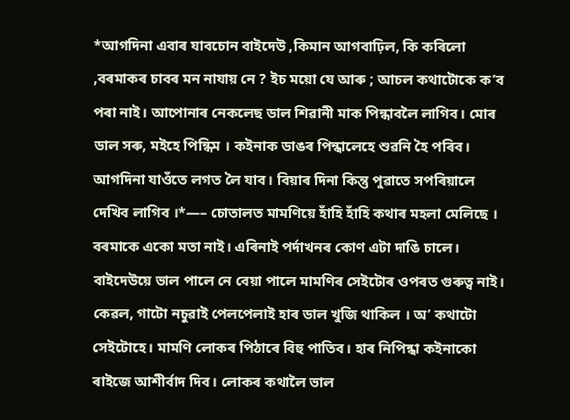*আগদিনা এবাৰ যাবচোন বাইদেউ ,কিমান আগবাঢ়িল, কি কৰিলো ,বৰমাকৰ চাবৰ মন নাযায় নে ? ইচ ময়ো যে আৰু ; আচল কথাটোকে ক’ব পৰা নাই। আপোনাৰ নেকলেছ ডাল শিৱানী মাক পিন্ধাবলৈ লাগিব। মোৰ ডাল সৰু, মইহে পিন্ধিম । কইনাক ডাঙৰ পিন্ধালেহে শুৱনি হৈ পৰিব। আগদিনা যাওঁতে লগত লৈ যাব। বিয়াৰ দিনা কিন্তু পুৱাতে সপৰিয়ালে দেখিব লাগিব ।*—– চোতালত মামণিয়ে হাঁহি হাঁহি কথাৰ মহলা মেলিছে । বৰমাকে একো মতা নাই। এৰিনাই পৰ্দাখনৰ কোণ এটা দাঙি চালে। বাইদেউয়ে ভাল পালে নে বেয়া পালে মামণিৰ সেইটোৰ ওপৰত গুৰুত্ব নাই। কেৱল, গাটো নচুৱাই পেলপেলাই হাৰ ডাল খুজি থাকিল । অ’ কথাটো সেইটোহে। মামণি লোকৰ পিঠাৰে বিহু পাতিব। হাৰ নিপিন্ধা কইনাকো ৰাইজে আশীৰ্বাদ দিব। লোকৰ কথালৈ ভাল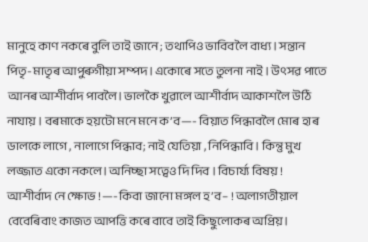মানুহে কাণ নকৰে বুলি তাই জানে ; তথাপিও ভাবিবলৈ বাধ্য। সন্তান পিতৃ-মাতৃৰ আপুৰুগীয়া সম্পদ। একোৰে সতে তুলনা নাই । উৎসৱ পাতে আনৰ আশীৰ্বাদ পাবলৈ। ভালকৈ খুৱালে আশীৰ্বাদ আকাশলৈ উঠি নাযায় । বৰমাকে হয়টো মনে মনে ক’ব—- বিয়াত পিন্ধাবলৈ মোৰ হাৰ ডালকে লাগে , নালাগে পিন্ধাব; নাই যেতিয়া , নিপিন্ধাবি। কিন্তু মুখ লজ্জাত একো নকলে। অনিচ্ছা সত্বেও দি দিব । বিচাৰ্য্য বিষয় ! আশীৰ্বাদ নে ক্ষোভ ! —-কিবা জানো মঙ্গল হ’ব– ! অলাগতীয়াল বেবেৰিবাং কাজত আপত্তি কৰে বাবে তাই কিছুলোকৰ অপ্ৰিয়।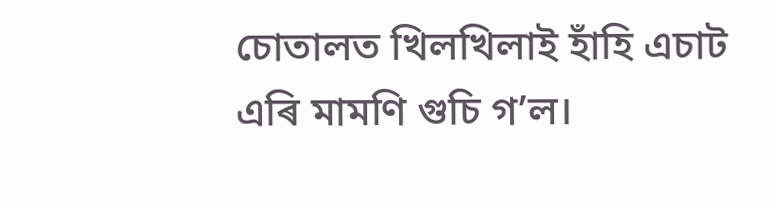চোতালত খিলখিলাই হাঁহি এচাট এৰি মামণি গুচি গ’ল।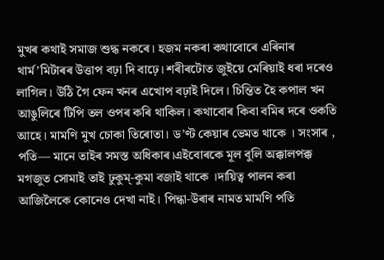মুখৰ কথাই সমাজ শুদ্ধ নকৰে। হজম নকৰা কথাবোৰে এৰিনাৰ থাৰ্ম’মিটাৰৰ উত্তাপ বঢ়া দি বাঢ়ে। শৰীৰটোত জুইয়ে মেৰিয়াই ধৰা দৰেও লাগিল। উঠি গৈ ফেন খনৰ এখোপ বঢ়াই দিলে। চিন্তিত হৈ কপাল খন আঙুলিৰে টিপি তল ওপৰ কৰি থাকিল। কথাবোৰ কিবা বমিৰ দৰে ওকতি আহে। মামণি মুখ চোকা তিৰোতা। ড’ণ্ট কেয়াৰ ভেমত থাকে । সংসাৰ , পতি— মানে তাইৰ সমস্ত অধিকাৰ।এইবোৰকে মূল বুলি অক্কালপক্ক মগজুত সোমাই তাই ঢুকুম্-কুমা বজাই থাকে ।দায়িত্ব পালন কৰা আজিলৈকে কোনেও দেখা নাই। পিন্ধা-উৰাৰ নামত মামণি পতি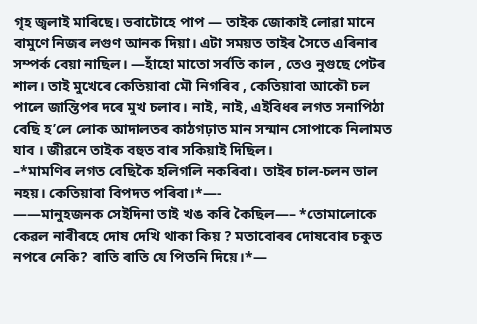গৃহ জ্বলাই মাৰিছে। ভবাটোহে পাপ — তাইক জোকাই লোৱা মানে বামুণে নিজৰ লগুণ আনক দিয়া। এটা সময়ত তাইৰ সৈতে এৰিনাৰ সম্পৰ্ক বেয়া নাছিল। —হাঁহো মাতো সৰ্বতি কাল , তেও নুগুছে পেটৰ শাল। তাই মুখেৰে কেতিয়াবা মৌ নিগৰিব , কেতিয়াবা আকৌ চল পালে জান্তিপৰ দৰে মুখ চলাব। নাই, নাই, এইবিধৰ লগত সনাপিঠা বেছি হ’লে লোক আদালতৰ কাঠগঢ়াত মান সন্মান সোপাকে নিলামত যাব । জীৱনে তাইক বহুত বাৰ সকিয়াই দিছিল।
–*মামণিৰ লগত বেছিকৈ হলিগলি নকৰিবা। তাইৰ চাল-চলন ভাল নহয়। কেতিয়াবা বিপদত পৰিবা।*—-
——মানুহজনক সেইদিনা তাই খঙ কৰি কৈছিল—– *তোমালোকে কেৱল নাৰীৰহে দোষ দেখি থাকা কিয় ? মতাবোৰৰ দোষবোৰ চকুত নপৰে নেকি? ৰাতি ৰাতি যে পিতনি দিয়ে।*—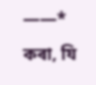——* কৰা, যি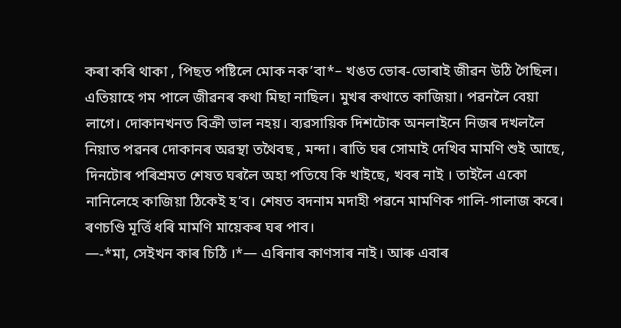কৰা কৰি থাকা , পিছত পষ্টিলে মোক নক’বা*– খঙত ভোৰ-ভোৰাই জীৱন উঠি গৈছিল। এতিয়াহে গম পালে জীৱনৰ কথা মিছা নাছিল। মুখৰ কথাতে কাজিয়া। পৱনলৈ বেয়া লাগে। দোকানখনত বিক্ৰী ভাল নহয়। ব্যৱসায়িক দিশটোক অনলাইনে নিজৰ দখললৈ নিয়াত পৱনৰ দোকানৰ অৱস্থা তথৈবছ , মন্দা। ৰাতি ঘৰ সোমাই দেখিব মামণি শুই আছে, দিনটোৰ পৰিশ্ৰমত শেষত ঘৰলৈ অহা পতিযে কি খাইছে, খবৰ নাই । তাইলৈ একো নানিলেহে কাজিয়া ঠিকেই হ’ব। শেষত বদনাম মদাহী পৱনে মামণিক গালি-গালাজ কৰে। ৰণচণ্ডি মূৰ্ত্তি ধৰি মামণি মায়েকৰ ঘৰ পাব।
—-*মা, সেইখন কাৰ চিঠি ।*— এৰিনাৰ কাণসাৰ নাই। আৰু এবাৰ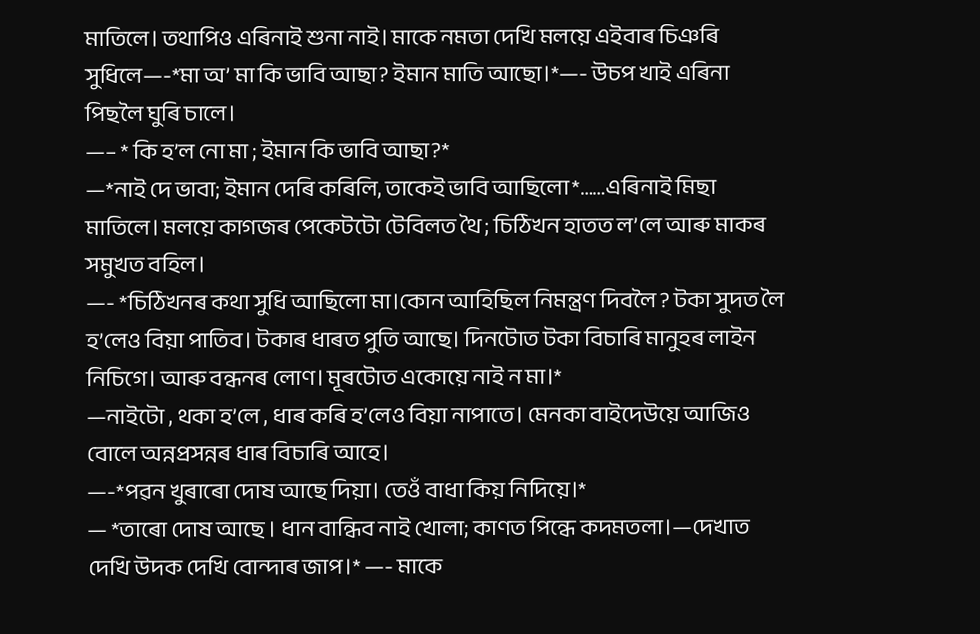মাতিলে। তথাপিও এৰিনাই শুনা নাই। মাকে নমতা দেখি মলয়ে এইবাৰ চিঞৰি সুধিলে—-*মা অ’ মা কি ভাবি আছা? ইমান মাতি আছো।*—- উচপ খাই এৰিনা পিছলৈ ঘুৰি চালে।
—– * কি হ’ল নো মা ; ইমান কি ভাবি আছা?*
—*নাই দে ভাবা; ইমান দেৰি কৰিলি, তাকেই ভাবি আছিলো*……এৰিনাই মিছা মাতিলে। মলয়ে কাগজৰ পেকেটটো টেবিলত থৈ ; চিঠিখন হাতত ল’লে আৰু মাকৰ সমুখত বহিল।
—- *চিঠিখনৰ কথা সুধি আছিলো মা।কোন আহিছিল নিমন্ত্ৰণ দিবলৈ ? টকা সুদত লৈ হ’লেও বিয়া পাতিব। টকাৰ ধাৰত পুতি আছে। দিনটোত টকা বিচাৰি মানুহৰ লাইন নিচিগে। আৰু বন্ধনৰ লোণ। মূৰটোত একোয়ে নাই ন মা।*
—নাইটো , থকা হ’লে , ধাৰ কৰি হ’লেও বিয়া নাপাতে। মেনকা বাইদেউয়ে আজিও বোলে অন্নপ্ৰসন্নৰ ধাৰ বিচাৰি আহে।
—-*পৱন খুৰাৰো দোষ আছে দিয়া। তেওঁ বাধা কিয় নিদিয়ে।*
— *তাৰো দোষ আছে । ধান বান্ধিব নাই খোলা; কাণত পিন্ধে কদমতলা।—দেখাত দেখি উদক দেখি বোন্দাৰ জাপ।* —- মাকে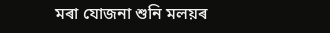মৰা যোজনা শুনি মলয়ৰ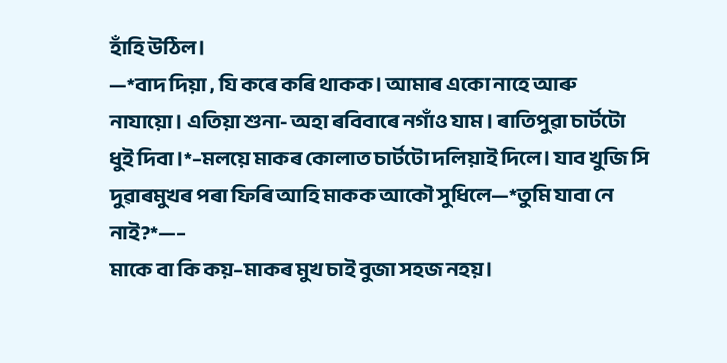হাঁহি উঠিল।
—*বাদ দিয়া , যি কৰে কৰি থাকক। আমাৰ একো নাহে আৰু নাযায়ো। এতিয়া শুনা- অহা ৰবিবাৰে নগাঁও যাম । ৰাতিপুৱা চাৰ্টটো ধুই দিবা।*–মলয়ে মাকৰ কোলাত চাৰ্টটো দলিয়াই দিলে। যাব খুজি সি দুৱাৰমুখৰ পৰা ফিৰি আহি মাকক আকৌ সুধিলে—*তুমি যাবা নে নাই?*—–
মাকে বা কি কয়–মাকৰ মুখ চাই বুজা সহজ নহয়।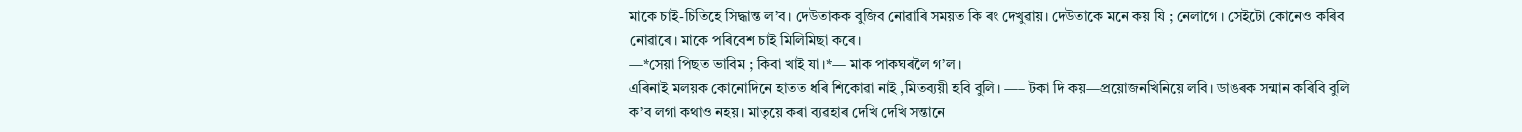মাকে চাই-চিতিহে সিদ্ধান্ত ল’ব। দেউতাকক বুজিব নোৱাৰি সময়ত কি ৰং দেখুৱায়। দেউতাকে মনে কয় যি ; নেলাগে । সেইটো কোনেও কৰিব নোৱাৰে। মাকে পৰিবেশ চাই মিলিমিছা কৰে।
—*সেয়া পিছত ভাবিম ; কিবা খাই যা।*— মাক পাকঘৰলৈ গ’ল।
এৰিনাই মলয়ক কোনোদিনে হাতত ধৰি শিকোৱা নাই ,মিতব্যয়ী হবি বুলি। —– টকা দি কয়—প্ৰয়োজনখিনিয়ে লবি। ডাঙৰক সন্মান কৰিবি বুলি ক’ব লগা কথাও নহয়। মাতৃয়ে কৰা ব্যৱহাৰ দেখি দেখি সন্তানে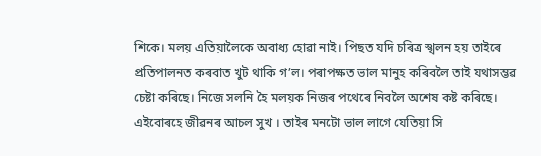শিকে। মলয় এতিয়ালৈকে অবাধ্য হোৱা নাই। পিছত যদি চৰিত্ৰ স্খলন হয় তাইৰে প্ৰতিপালনত কৰবাত খুট থাকি গ’ল। পৰাপক্ষত ভাল মানুহ কৰিবলৈ তাই যথাসম্ভৱ চেষ্টা কৰিছে। নিজে সলনি হৈ মলয়ক নিজৰ পথেৰে নিবলৈ অশেষ কষ্ট কৰিছে। এইবোৰহে জীৱনৰ আচল সুখ । তাইৰ মনটো ভাল লাগে যেতিয়া সি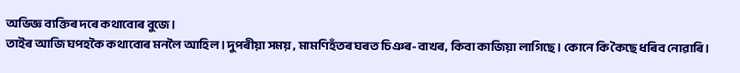অভিজ্ঞ ব্যক্তিৰ দৰে কথাবোৰ বুজে।
তাইৰ আজি ঘপহকৈ কথাবোৰ মনলৈ আহিল । দুপৰীয়া সময় , মামণিহঁতৰ ঘৰত চিঞৰ-বাখৰ, কিবা কাজিয়া লাগিছে। কোনে কি কৈছে ধৰিব নোৱাৰি।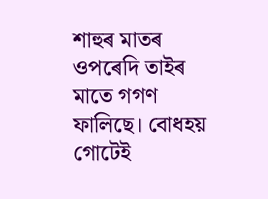শাহুৰ মাতৰ ওপৰেদি তাইৰ মাতে গগণ ফালিছে। বোধহয় গোটেই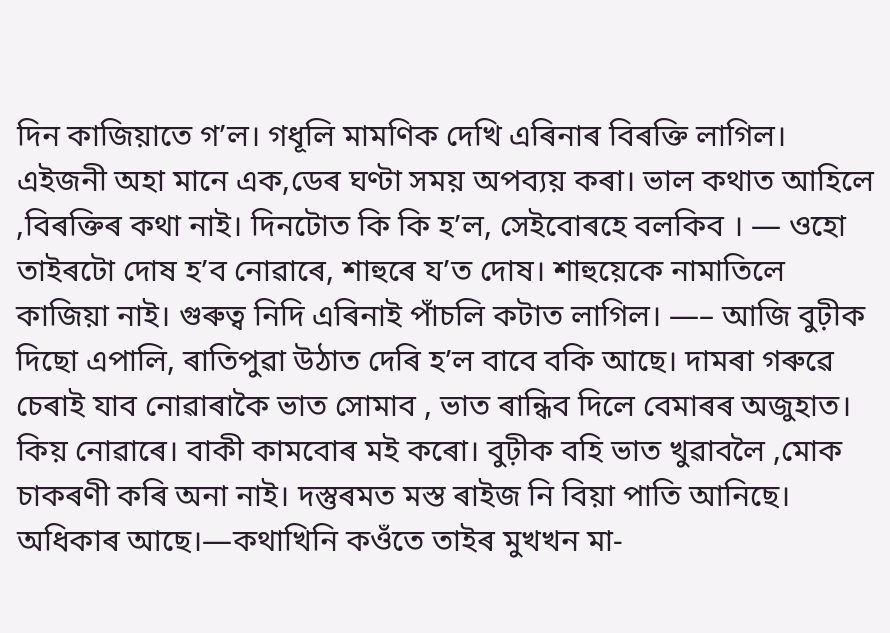দিন কাজিয়াতে গ’ল। গধূলি মামণিক দেখি এৰিনাৰ বিৰক্তি লাগিল। এইজনী অহা মানে এক,ডেৰ ঘণ্টা সময় অপব্যয় কৰা। ভাল কথাত আহিলে ,বিৰক্তিৰ কথা নাই। দিনটোত কি কি হ’ল, সেইবোৰহে বলকিব । — ওহো তাইৰটো দোষ হ’ব নোৱাৰে, শাহুৰে য’ত দোষ। শাহুয়েকে নামাতিলে কাজিয়া নাই। গুৰুত্ব নিদি এৰিনাই পাঁচলি কটাত লাগিল। —– আজি বুঢ়ীক দিছো এপালি, ৰাতিপুৱা উঠাত দেৰি হ’ল বাবে বকি আছে। দামৰা গৰুৱে চেৰাই যাব নোৱাৰাকৈ ভাত সোমাব , ভাত ৰান্ধিব দিলে বেমাৰৰ অজুহাত। কিয় নোৱাৰে। বাকী কামবোৰ মই কৰো। বুঢ়ীক বহি ভাত খুৱাবলৈ ,মোক চাকৰণী কৰি অনা নাই। দস্তুৰমত মস্ত ৰাইজ নি বিয়া পাতি আনিছে। অধিকাৰ আছে।—কথাখিনি কওঁতে তাইৰ মুখখন মা-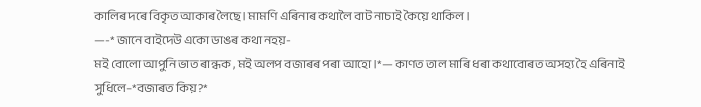কালিৰ দৰে বিকৃত আকাৰ লৈছে। মামণি এৰিনাৰ কথালৈ বাট নাচাই কৈয়ে থাকিল ।
—-* জানে বাইদেউ একো ডাঙৰ কথা নহয়-
মই বোলো আপুনি ভাত ৰান্ধক , মই অলপ বজাৰৰ পৰা আহো।*— কাণত তাল মাৰি ধৰা কথাবোৰত অসহ্য হৈ এৰিনাই সুধিলে–*বজাৰত কিয়?*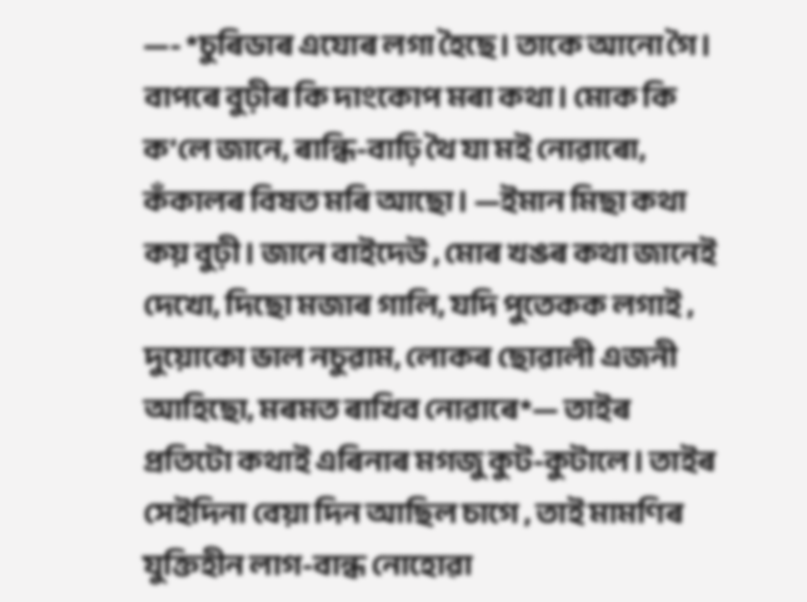—- *চুৰিডাৰ এযোৰ লগা হৈছে। তাকে আনো গৈ। বাপৰে বুঢ়ীৰ কি দাংকোপ মৰা কথা। মোক কি ক’লে জানে, ৰান্ধি-বাঢ়ি থৈ যা মই নোৱাৰো, কঁকালৰ বিষত মৰি আছো। —ইমান মিছা কথা কয় বুঢ়ী। জানে বাইদেউ , মোৰ খঙৰ কথা জানেই দেখো, দিছো মজাৰ গালি, যদি পুতেকক লগাই , দুয়োকো ভাল নচুৱাম, লোকৰ ছোৱালী এজনী আহিছো, মৰমত ৰাখিব নোৱাৰে*— তাইৰ প্ৰতিটো কথাই এৰিনাৰ মগজু কুট-কুটালে। তাইৰ সেইদিনা বেয়া দিন আছিল চাগে , তাই মামণিৰ যুক্তিহীন লাগ-বান্ধ নোহোৱা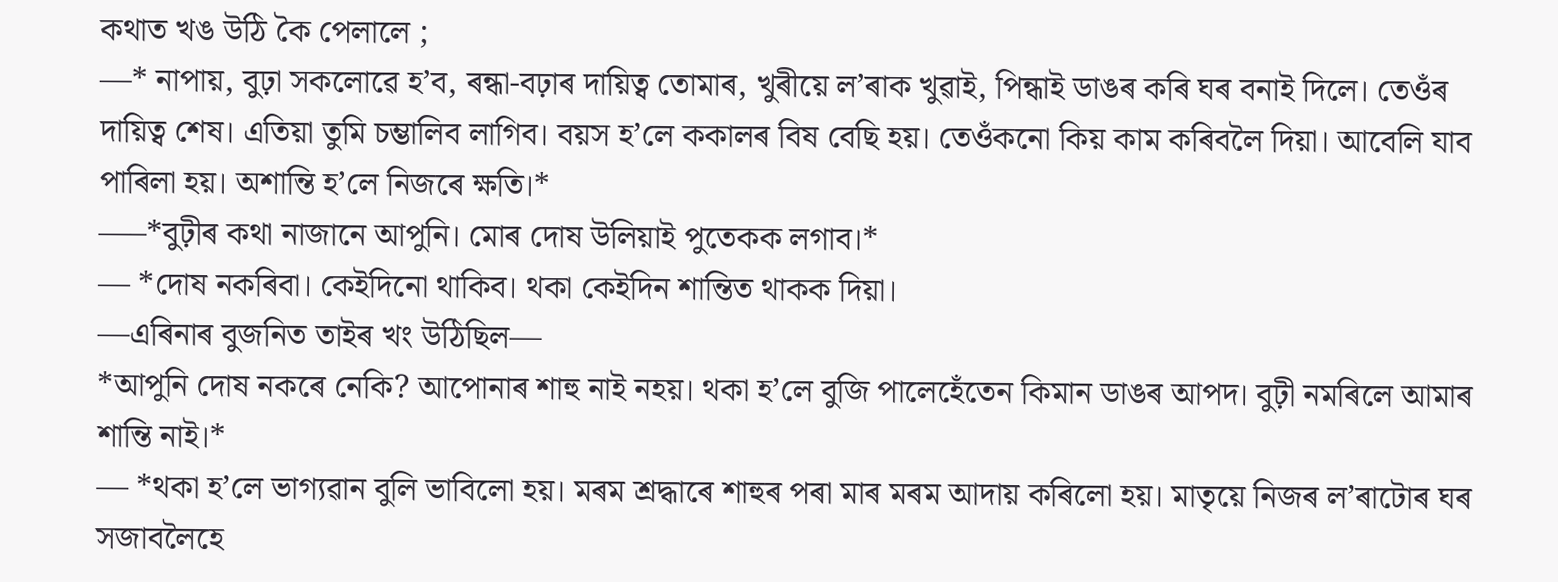কথাত খঙ উঠি কৈ পেলালে ;
—* নাপায়, বুঢ়া সকলোৱে হ’ব, ৰন্ধা-বঢ়াৰ দায়িত্ব তোমাৰ, খুৰীয়ে ল’ৰাক খুৱাই, পিন্ধাই ডাঙৰ কৰি ঘৰ বনাই দিলে। তেওঁৰ দায়িত্ব শেষ। এতিয়া তুমি চম্ভালিব লাগিব। বয়স হ’লে ককালৰ বিষ বেছি হয়। তেওঁকনো কিয় কাম কৰিবলৈ দিয়া। আবেলি যাব পাৰিলা হয়। অশান্তি হ’লে নিজৰে ক্ষতি।*
—–*বুঢ়ীৰ কথা নাজানে আপুনি। মোৰ দোষ উলিয়াই পুতেকক লগাব।*
— *দোষ নকৰিবা। কেইদিনো থাকিব। থকা কেইদিন শান্তিত থাকক দিয়া।
—এৰিনাৰ বুজনিত তাইৰ খং উঠিছিল—
*আপুনি দোষ নকৰে নেকি? আপোনাৰ শাহু নাই নহয়। থকা হ’লে বুজি পালেহেঁতেন কিমান ডাঙৰ আপদ। বুঢ়ী নমৰিলে আমাৰ শান্তি নাই।*
— *থকা হ’লে ভাগ্যৱান বুলি ভাবিলো হয়। মৰম শ্ৰদ্ধাৰে শাহুৰ পৰা মাৰ মৰম আদায় কৰিলো হয়। মাতৃয়ে নিজৰ ল’ৰাটোৰ ঘৰ সজাবলৈহে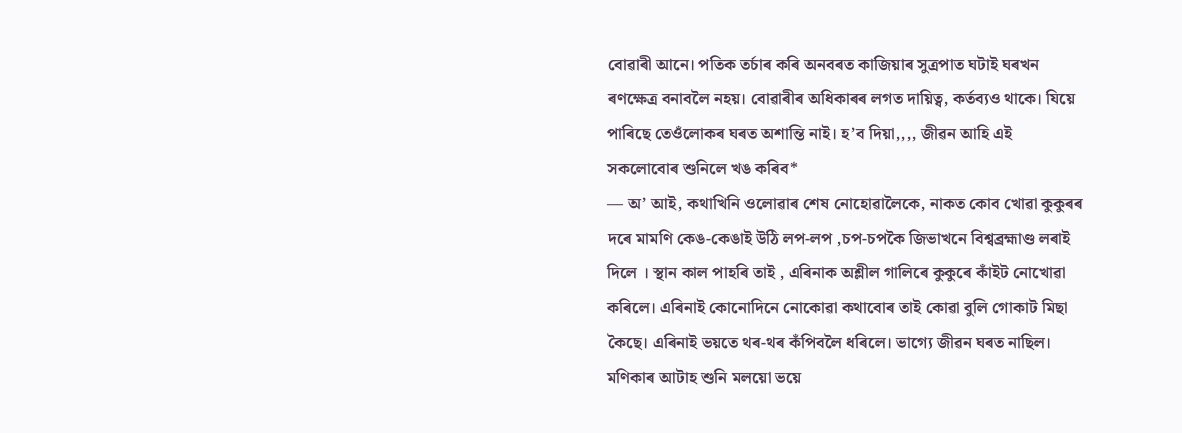বোৱাৰী আনে। পতিক তৰ্চাৰ কৰি অনবৰত কাজিয়াৰ সুত্ৰপাত ঘটাই ঘৰখন ৰণক্ষেত্ৰ বনাবলৈ নহয়। বোৱাৰীৰ অধিকাৰৰ লগত দায়িত্ব, কৰ্তব্যও থাকে। যিয়ে পাৰিছে তেওঁলোকৰ ঘৰত অশান্তি নাই। হ’ব দিয়া,,,, জীৱন আহি এই সকলোবোৰ শুনিলে খঙ কৰিব*
— অ’ আই, কথাখিনি ওলোৱাৰ শেষ নোহোৱালৈকে, নাকত কোব খোৱা কুকুৰৰ দৰে মামণি কেঙ-কেঙাই উঠি লপ-লপ ,চপ-চপকৈ জিভাখনে বিশ্বব্ৰহ্মাণ্ড লৰাই দিলে । স্থান কাল পাহৰি তাই , এৰিনাক অশ্লীল গালিৰে কুকুৰে কাঁইট নোখোৱা কৰিলে। এৰিনাই কোনোদিনে নোকোৱা কথাবোৰ তাই কোৱা বুলি গোকাট মিছা কৈছে। এৰিনাই ভয়তে থৰ-থৰ কঁপিবলৈ ধৰিলে। ভাগ্যে জীৱন ঘৰত নাছিল। মণিকাৰ আটাহ শুনি মলয়ো ভয়ে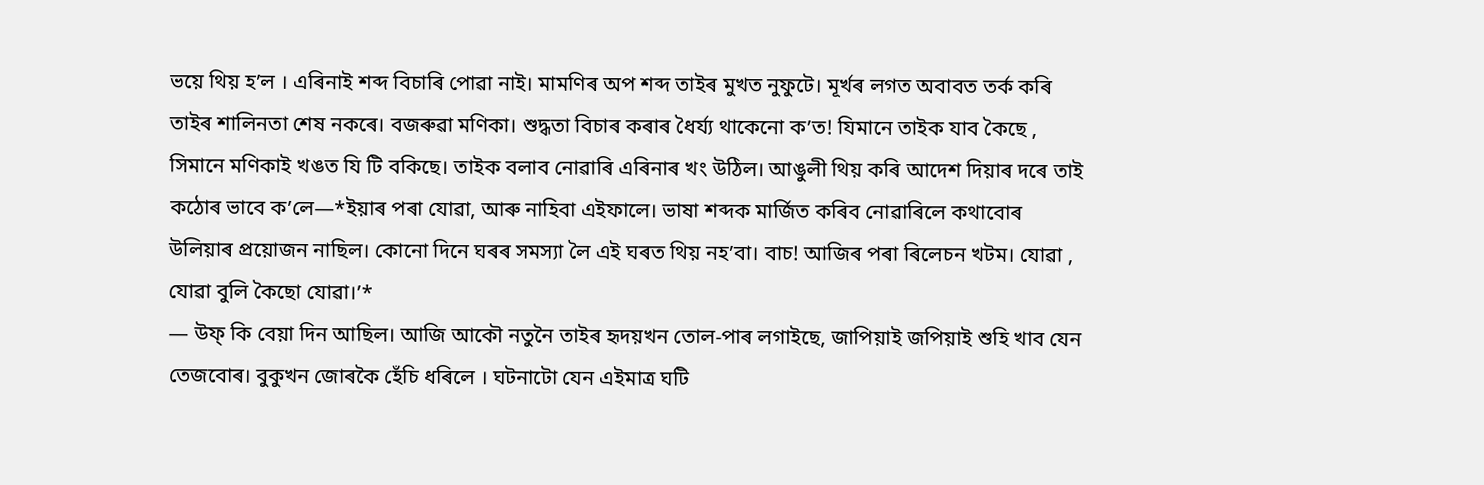ভয়ে থিয় হ’ল । এৰিনাই শব্দ বিচাৰি পোৱা নাই। মামণিৰ অপ শব্দ তাইৰ মুখত নুফুটে। মূৰ্খৰ লগত অবাবত তৰ্ক কৰি তাইৰ শালিনতা শেষ নকৰে। বজৰুৱা মণিকা। শুদ্ধতা বিচাৰ কৰাৰ ধৈৰ্য্য থাকেনো ক’ত! যিমানে তাইক যাব কৈছে , সিমানে মণিকাই খঙত যি টি বকিছে। তাইক বলাব নোৱাৰি এৰিনাৰ খং উঠিল। আঙুলী থিয় কৰি আদেশ দিয়াৰ দৰে তাই কঠোৰ ভাবে ক’লে—*ইয়াৰ পৰা যোৱা, আৰু নাহিবা এইফালে। ভাষা শব্দক মাৰ্জিত কৰিব নোৱাৰিলে কথাবোৰ উলিয়াৰ প্ৰয়োজন নাছিল। কোনো দিনে ঘৰৰ সমস্যা লৈ এই ঘৰত থিয় নহ’বা। বাচ! আজিৰ পৰা ৰিলেচন খটম। যোৱা , যোৱা বুলি কৈছো যোৱা।’*
— উফ্ কি বেয়া দিন আছিল। আজি আকৌ নতুনৈ তাইৰ হৃদয়খন তোল-পাৰ লগাইছে, জাপিয়াই জপিয়াই শুহি খাব যেন তেজবোৰ। বুকুখন জোৰকৈ হেঁচি ধৰিলে । ঘটনাটো যেন এইমাত্ৰ ঘটি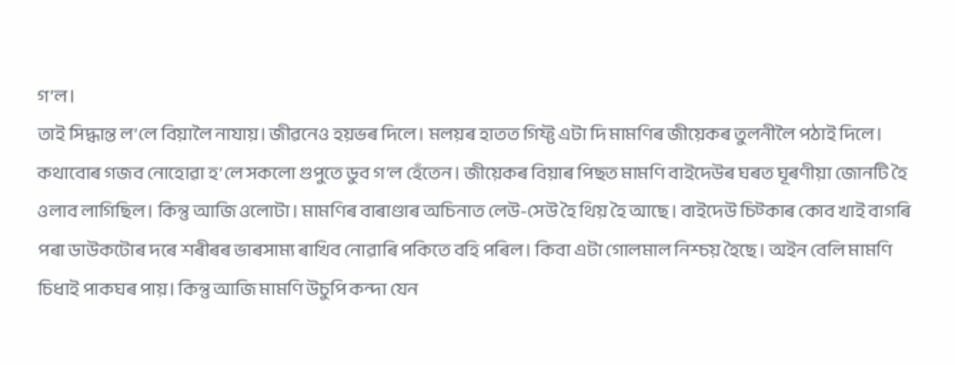গ’ল।
তাই সিদ্ধান্ত ল’লে বিয়ালৈ নাযায়। জীৱনেও হয়ভৰ দিলে। মলয়ৰ হাতত গিফ্ট এটা দি মামণিৰ জীয়েকৰ তুলনীলৈ পঠাই দিলে। কথাবোৰ গজব নোহোৱা হ’লে সকলো গুপুতে ডুব গ’ল হেঁতেন। জীয়েকৰ বিয়াৰ পিছত মামণি বাইদেউৰ ঘৰত ঘূৰণীয়া জোনটি হৈ ওলাব লাগিছিল। কিন্তু আজি ওলোটা। মামণিৰ বাৰাণ্ডাৰ অচিনাত লেউ-সেউ হৈ থিয় হৈ আছে। বাইদেউ চিট্কাৰ কোব খাই বাগৰি পৰা ডাউকটোৰ দৰে শৰীৰৰ ভাৰসাম্য ৰাখিব নোৱাৰি পকিতে বহি পৰিল। কিবা এটা গোলমাল নিশ্চয় হৈছে। অইন বেলি মামণি চিধাই পাকঘৰ পায়। কিন্তু আজি মামণি উচুপি কন্দা যেন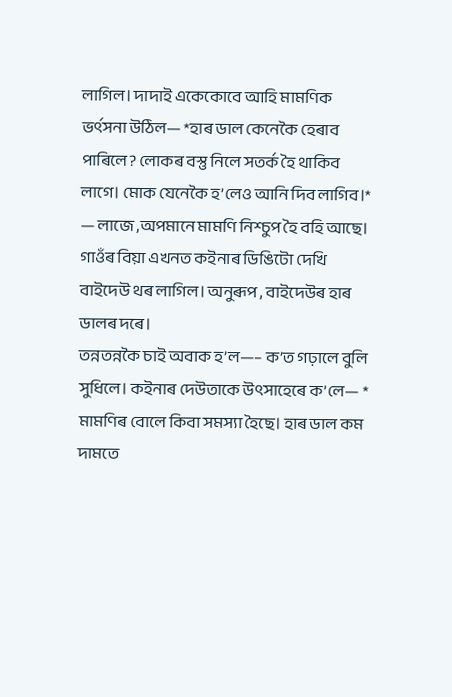লাগিল। দাদাই একেকোবে আহি মামণিক ভৰ্ৎসনা উঠিল— *হাৰ ডাল কেনেকৈ হেৰাব পাৰিলে? লোকৰ বস্তু নিলে সতৰ্ক হৈ থাকিব লাগে। মোক যেনেকৈ হ’লেও আনি দিব লাগিব।* — লাজে ,অপমানে মামণি নিশ্চুপ হৈ বহি আছে।
গাওঁৰ বিয়া এখনত কইনাৰ ডিঙিটো দেখি বাইদেউ থৰ লাগিল। অনুৰূপ , বাইদেউৰ হাৰ ডালৰ দৰে।
তন্নতন্নকৈ চাই অবাক হ’ল—– ক’ত গঢ়ালে বুলি সুধিলে। কইনাৰ দেউতাকে উৎসাহেৰে ক’লে— * মামণিৰ বোলে কিবা সমস্যা হৈছে। হাৰ ডাল কম দামতে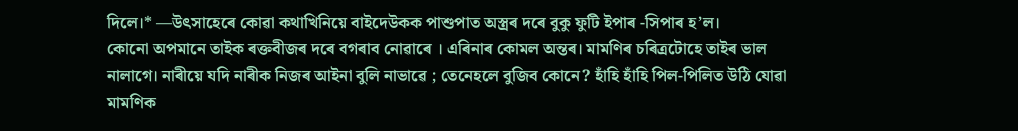দিলে।* —উৎসাহেৰে কোৱা কথাখিনিয়ে বাইদেউকক পাশুপাত অস্ত্ৰৰ দৰে বুকু ফুটি ইপাৰ -সিপাৰ হ’ল।
কোনো অপমানে তাইক ৰক্তবীজৰ দৰে বগৰাব নোৱাৰে । এৰিনাৰ কোমল অন্তৰ। মামণিৰ চৰিত্ৰটোহে তাইৰ ভাল নালাগে। নাৰীয়ে যদি নাৰীক নিজৰ আইনা বুলি নাভাৱে ; তেনেহলে বুজিব কোনে? হাঁহি হাঁহি পিল-পিলিত উঠি যোৱা মামণিক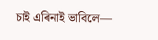চাই এৰিনাই ভাবিলে—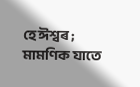হে ঈশ্বৰ ; মামণিক যাতে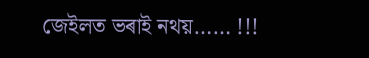জেইলত ভৰাই নথয়…… !!!